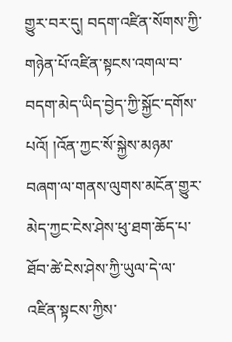གྱུར་བར་དུ། བདག་འཛིན་སོགས་ཀྱི་གཉེན་པོ་འཛིན་སྟངས་འགལ་བ་བདག་མེད་ཡིད་བྱེད་ཀྱི་སྐྱོང་དགོས་པའོ། །འོན་ཀྱང་སོ་སྐྱེས་མཉམ་བཞག་ལ་གནས་ལུགས་མངོན་གྱུར་མེད་ཀྱང་ངེས་ཤེས་ཕུ་ཐག་ཆོད་པ་ཐོབ་ཚེ་ངེས་ཤེས་ཀྱི་ཡུལ་དེ་ལ་འཛིན་སྟངས་ཀྱིས་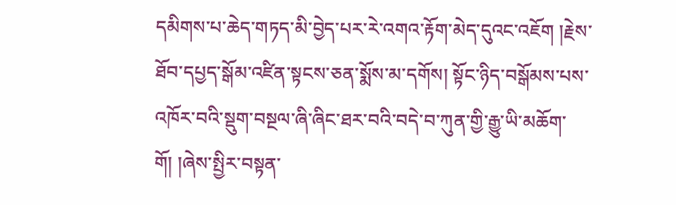དམིགས་པ་ཆེད་གཏད་མི་བྱེད་པར་རེ་འགའ་རྟོག་མེད་དུའང་འཇོག །རྗེས་ཐོབ་དཔྱད་སྒོམ་འཛིན་སྟངས་ཅན་སྨོས་མ་དགོས། སྟོང་ཉིད་བསྒོམས་པས་འཁོར་བའི་སྡུག་བསྔལ་ཞི་ཞིང་ཐར་བའི་བདེ་བ་ཀུན་གྱི་རྒྱུ་ཡི་མཆོག་གོ། །ཞེས་སྤྱིར་བསྟན་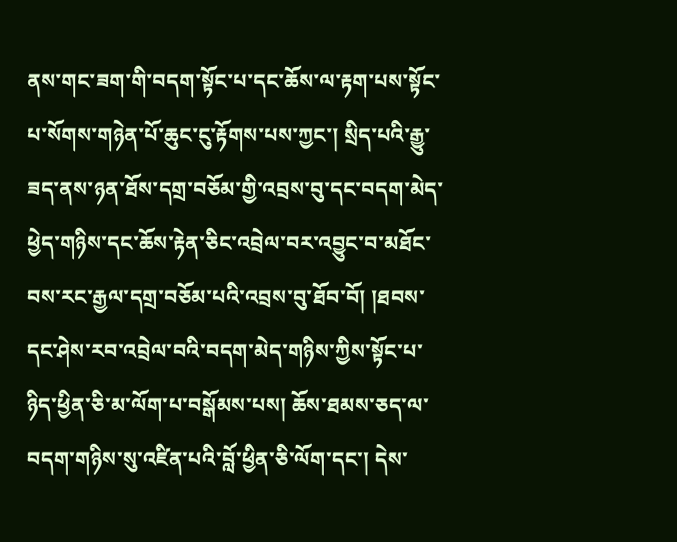ནས་གང་ཟག་གི་བདག་སྟོང་པ་དང་ཆོས་ལ་རྟག་པས་སྟོང་པ་སོགས་གཉེན་པོ་ཆུང་ངུ་རྟོགས་པས་ཀྱང་། སྲིད་པའི་རྒྱུ་ཟད་ནས་ཉན་ཐོས་དགྲ་བཅོམ་གྱི་འབྲས་བུ་དང་བདག་མེད་ཕྱེད་གཉིས་དང་ཆོས་རྟེན་ཅིང་འབྲེལ་བར་འབྱུང་བ་མཐོང་བས་རང་རྒྱལ་དགྲ་བཅོམ་པའི་འབྲས་བུ་ཐོབ་བོ། །ཐབས་དང་ཤེས་རབ་འབྲེལ་བའི་བདག་མེད་གཉིས་ཀྱིས་སྟོང་པ་ཉིད་ཕྱིན་ཅི་མ་ལོག་པ་བསྒོམས་པས། ཆོས་ཐམས་ཅད་ལ་བདག་གཉིས་སུ་འཛིན་པའི་བློ་ཕྱིན་ཅི་ལོག་དང་། དེས་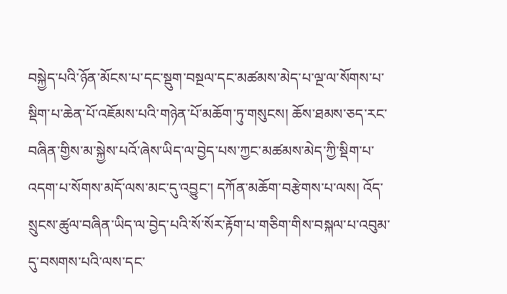བསྐྱེད་པའི་ཉོན་མོངས་པ་དང་སྡུག་བསྔལ་དང་མཚམས་མེད་པ་ལྔ་ལ་སོགས་པ་སྡིག་པ་ཆེན་པོ་འཇོམས་པའི་གཉེན་པོ་མཆོག་ཏུ་གསུངས། ཆོས་ཐམས་ཅད་རང་བཞིན་གྱིས་མ་སྐྱེས་པའོ་ཞེས་ཡིད་ལ་བྱེད་པས་ཀྱང་མཚམས་མེད་ཀྱི་སྡིག་པ་འདག་པ་སོགས་མདོ་ལས་མང་དུ་འབྱུང་། དཀོན་མཆོག་བརྩེགས་པ་ལས། འོད་སྲུངས་ཚུལ་བཞིན་ཡིད་ལ་བྱེད་པའི་སོ་སོར་རྟོག་པ་གཅིག་གིས་བསྐལ་པ་འབུམ་དུ་བསགས་པའི་ལས་དང་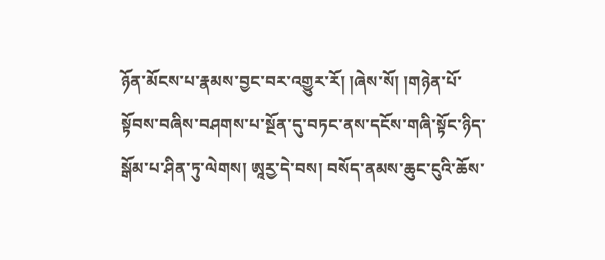ཉོན་མོངས་པ་རྣམས་བྱང་བར་འགྱུར་རོ། །ཞེས་སོ། །གཉེན་པོ་སྟོབས་བཞིས་བཤགས་པ་སྔོན་དུ་བཏང་ནས་དངོས་གཞི་སྟོང་ཉིད་སྒོམ་པ་ཤིན་ཏུ་ལེགས། ཨཱརྱ་དེ་བས། བསོད་ནམས་ཆུང་ངུའི་ཆོས་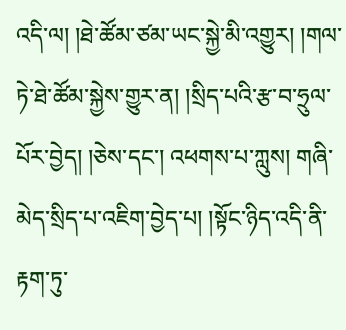འདི་ལ། །ཐེ་ཚོམ་ཙམ་ཡང་སྐྱེ་མི་འགྱུར། །གལ་ཏེ་ཐེ་ཚོམ་སྐྱེས་གྱུར་ན། །སྲིད་པའི་རྩ་བ་ཧྲུལ་པོར་བྱེད། །ཅེས་དང་། འཕགས་པ་ཀླུས། གཞི་མེད་སྲིད་པ་འཇིག་བྱེད་པ། །སྟོང་ཉིད་འདི་ནི་རྟག་ཏུ་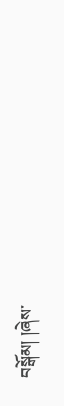བསྒོམ། །ཞེས་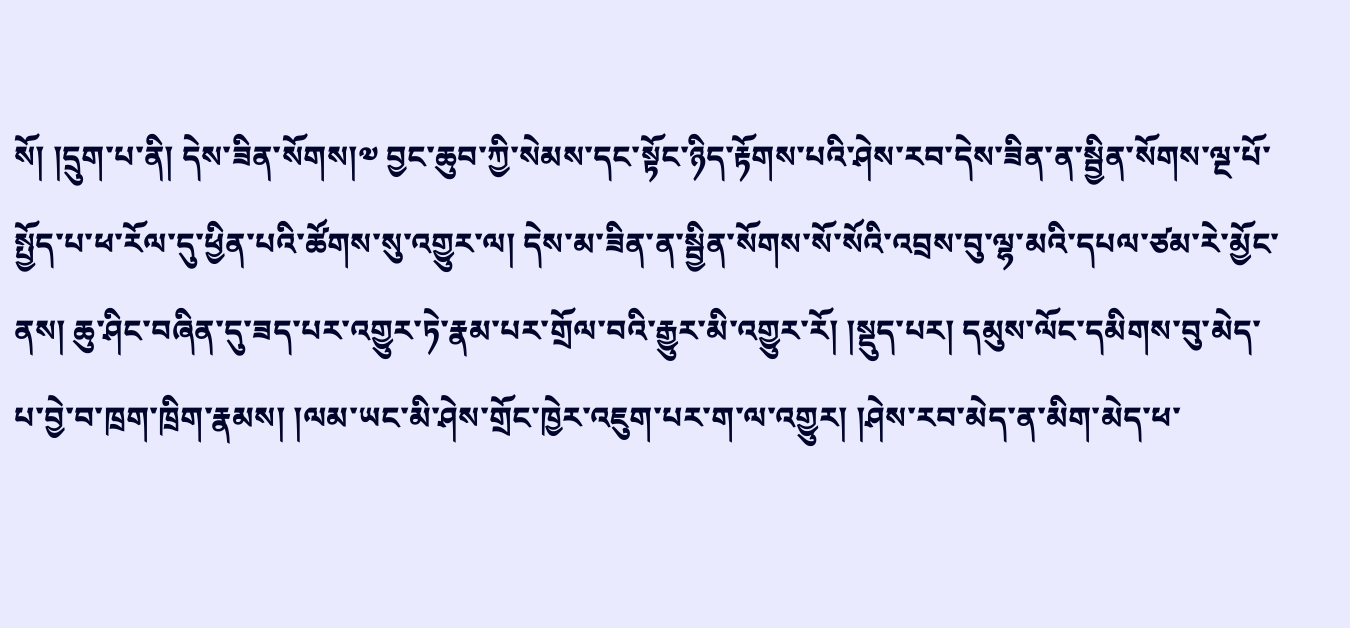སོ། །དྲུག་པ་ནི། དེས་ཟིན་སོགས།༧ བྱང་ཆུབ་ཀྱི་སེམས་དང་སྟོང་ཉིད་རྟོགས་པའི་ཤེས་རབ་དེས་ཟིན་ན་སྦྱིན་སོགས་ལྔ་པོ་སྤྱོད་པ་ཕ་རོལ་དུ་ཕྱིན་པའི་ཚོགས་སུ་འགྱུར་ལ། དེས་མ་ཟིན་ན་སྦྱིན་སོགས་སོ་སོའི་འབྲས་བུ་ལྷ་མའི་དཔལ་ཙམ་རེ་མྱོང་ནས། ཆུ་ཤིང་བཞིན་དུ་ཟད་པར་འགྱུར་ཏེ་རྣམ་པར་གྲོལ་བའི་རྒྱུར་མི་འགྱུར་རོ། །སྡུད་པར། དམུས་ལོང་དམིགས་བུ་མེད་པ་བྱེ་བ་ཁྲག་ཁྲིག་རྣམས། །ལམ་ཡང་མི་ཤེས་གྲོང་ཁྱེར་འཇུག་པར་ག་ལ་འགྱུར། །ཤེས་རབ་མེད་ན་མིག་མེད་ཕ་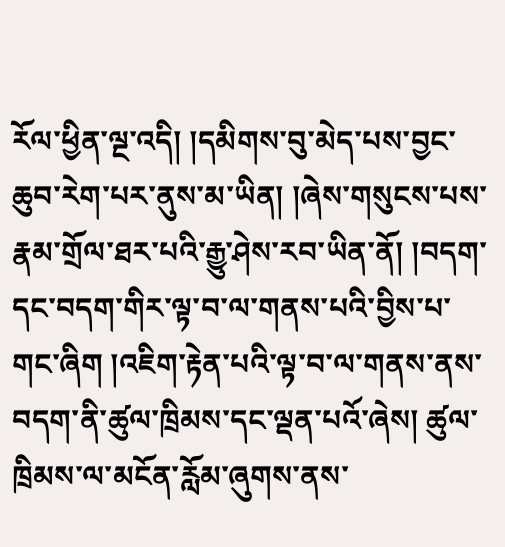རོལ་ཕྱིན་ལྔ་འདི། །དམིགས་བུ་མེད་པས་བྱང་ཆུབ་རེག་པར་ནུས་མ་ཡིན། །ཞེས་གསུངས་པས་རྣམ་གྲོལ་ཐར་པའི་རྒྱུ་ཤེས་རབ་ཡིན་ནོ། །བདག་དང་བདག་གིར་ལྟ་བ་ལ་གནས་པའི་བྱིས་པ་གང་ཞིག །འཇིག་རྟེན་པའི་ལྟ་བ་ལ་གནས་ནས་བདག་ནི་ཚུལ་ཁྲིམས་དང་ལྡན་པའོ་ཞེས། ཚུལ་ཁྲིམས་ལ་མངོན་རློམ་ཞུགས་ནས་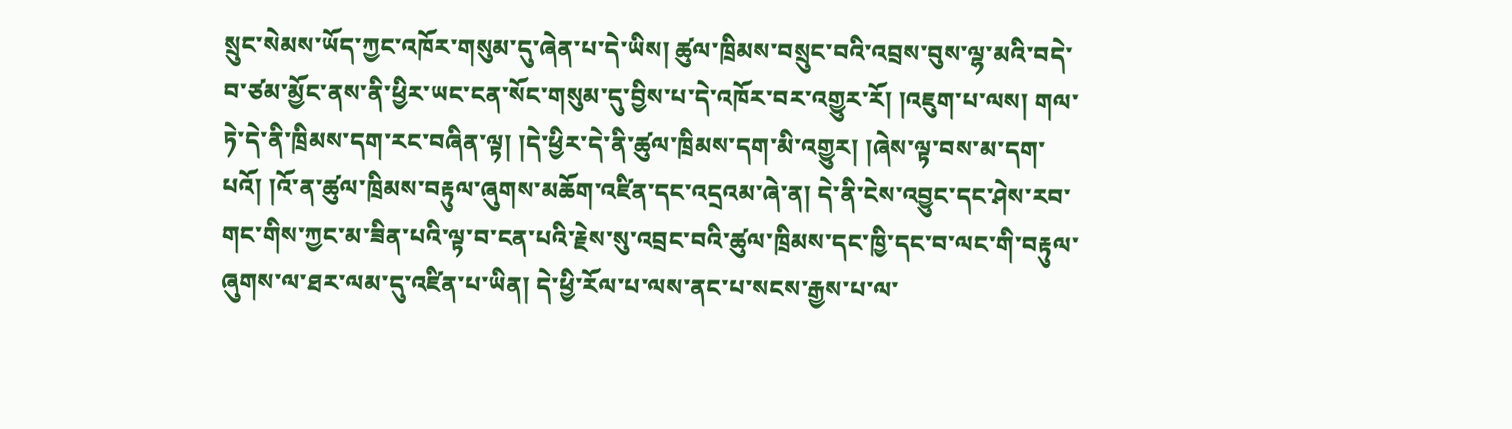སྲུང་སེམས་ཡོད་ཀྱང་འཁོར་གསུམ་དུ་ཞེན་པ་དེ་ཡིས། ཚུལ་ཁྲིམས་བསྲུང་བའི་འབྲས་བུས་ལྷ་མའི་བདེ་བ་ཙམ་མྱོང་ནས་ནི་ཕྱིར་ཡང་ངན་སོང་གསུམ་དུ་བྱིས་པ་དེ་འཁོར་བར་འགྱུར་རོ། །འཇུག་པ་ལས། གལ་ཏེ་དེ་ནི་ཁྲིམས་དག་རང་བཞིན་ལྟ། །དེ་ཕྱིར་དེ་ནི་ཚུལ་ཁྲིམས་དག་མི་འགྱུར། །ཞེས་ལྟ་བས་མ་དག་པའོ། །འོ་ན་ཚུལ་ཁྲིམས་བརྟུལ་ཞུགས་མཆོག་འཛིན་དང་འདྲའམ་ཞེ་ན། དེ་ནི་ངེས་འབྱུང་དང་ཤེས་རབ་གང་གིས་ཀྱང་མ་ཟིན་པའི་ལྟ་བ་ངན་པའི་རྗེས་སུ་འབྲང་བའི་ཚུལ་ཁྲིམས་དང་ཁྱི་དང་བ་ལང་གི་བརྟུལ་ཞུགས་ལ་ཐར་ལམ་དུ་འཛིན་པ་ཡིན། དེ་ཕྱི་རོལ་པ་ལས་ནང་པ་སངས་རྒྱས་པ་ལ་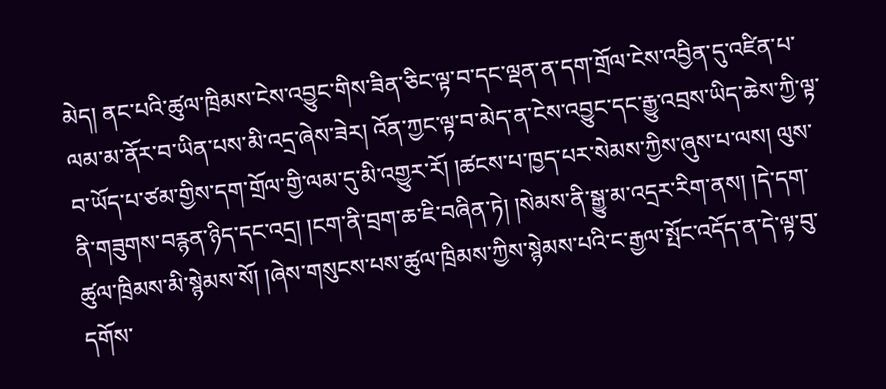མེད། ནང་པའི་ཚུལ་ཁྲིམས་ངེས་འབྱུང་གིས་ཟིན་ཅིང་ལྟ་བ་དང་ལྡན་ན་དག་གྲོལ་ངེས་འབྱིན་དུ་འཛིན་པ་ལམ་མ་ནོར་བ་ཡིན་པས་མི་འདྲ་ཞེས་ཟེར། འོན་ཀྱང་ལྟ་བ་མེད་ན་ངེས་འབྱུང་དང་རྒྱུ་འབྲས་ཡིད་ཆེས་ཀྱི་ལྟ་བ་ཡོད་པ་ཙམ་གྱིས་དག་གྲོལ་གྱི་ལམ་དུ་མི་འགྱུར་རོ། །ཚངས་པ་ཁྱད་པར་སེམས་ཀྱིས་ཞུས་པ་ལས། ལུས་ནི་གཟུགས་བརྙན་ཉིད་དང་འདྲ། །ངག་ནི་བྲག་ཆ་ཇི་བཞིན་ཏེ། །སེམས་ནི་སྒྱུ་མ་འདྲར་རིག་ནས། །དེ་དག་ཚུལ་ཁྲིམས་མི་སྙེམས་སོ། །ཞེས་གསུངས་པས་ཚུལ་ཁྲིམས་ཀྱིས་སྙེམས་པའི་ང་རྒྱལ་སྤོང་འདོད་ན་དེ་ལྟ་བུ་དགོས་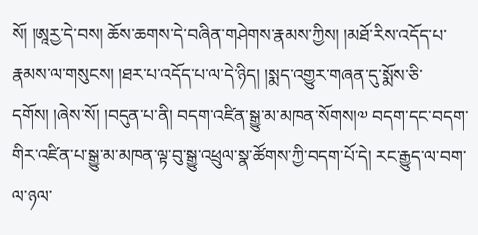སོ། །ཨཱརྱ་དེ་བས། ཆོས་ཆགས་དེ་བཞིན་གཤེགས་རྣམས་ཀྱིས། །མཐོ་རིས་འདོད་པ་རྣམས་ལ་གསུངས། །ཐར་པ་འདོད་པ་ལ་དེ་ཉིད། །སྨད་འགྱུར་གཞན་དུ་སྨོས་ཅི་དགོས། །ཞེས་སོ། །བདུན་པ་ནི། བདག་འཛིན་སྒྱུ་མ་མཁན་སོགས།༧ བདག་དང་བདག་གིར་འཛིན་པ་སྒྱུ་མ་མཁན་ལྟ་བུ་སྒྱུ་འཕྲུལ་སྣ་ཚོགས་ཀྱི་བདག་པོ་དེ། རང་རྒྱུད་ལ་བག་ལ་ཉལ་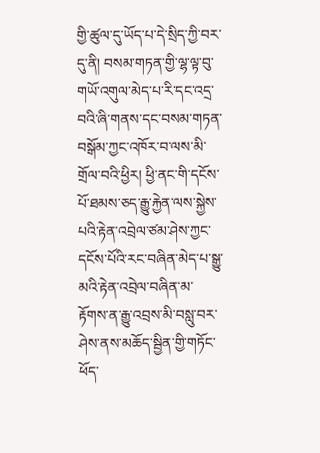གྱི་ཚུལ་དུ་ཡོད་པ་དེ་སྲིད་ཀྱི་བར་དུ་ནི། བསམ་གཏན་གྱི་ལྷ་ལྟ་བུ་གཡོ་འགུལ་མེད་པ་རི་དང་འདྲ་བའི་ཞི་གནས་དང་བསམ་གཏན་བསྒོམ་ཀྱང་འཁོར་བ་ལས་མི་གྲོལ་བའི་ཕྱིར། ཕྱི་ནང་གི་དངོས་པོ་ཐམས་ཅད་རྒྱུ་རྐྱེན་ལས་སྐྱེས་པའི་རྟེན་འབྲེལ་ཙམ་ཤེས་ཀྱང་དངོས་པོའི་རང་བཞིན་མེད་པ་སྒྱུ་མའི་རྟེན་འབྲེལ་བཞིན་མ་རྟོགས་ན་རྒྱུ་འབྲས་མི་བསླུ་བར་ཤེས་ནས་མཆོད་སྦྱིན་གྱི་གཏོང་ཕོད་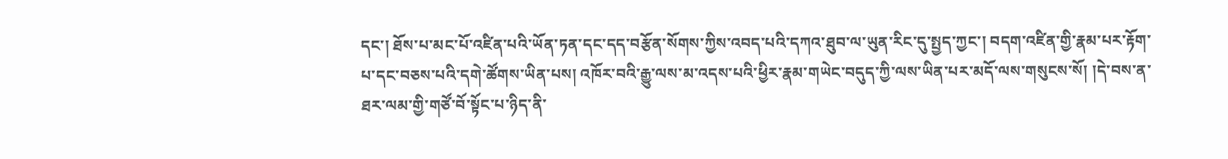དང་། ཐོས་པ་མང་པོ་འཛིན་པའི་ཡོན་ཏན་དང་དད་བརྩོན་སོགས་ཀྱིས་འབད་པའི་དཀའ་ཐུབ་ལ་ཡུན་རིང་དུ་སྤྱད་ཀྱང་། བདག་འཛིན་གྱི་རྣམ་པར་རྟོག་པ་དང་བཅས་པའི་དགེ་ཚོགས་ཡིན་པས། འཁོར་བའི་རྒྱུ་ལས་མ་འདས་པའི་ཕྱིར་རྣམ་གཡེང་བདུད་ཀྱི་ལས་ཡིན་པར་མདོ་ལས་གསུངས་སོ། །དེ་བས་ན་ཐར་ལམ་གྱི་གཙོ་བོ་སྟོང་པ་ཉིད་ནི་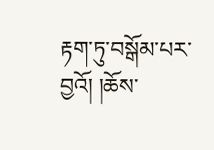རྟག་ཏུ་བསྒོམ་པར་བྱའོ། །ཆོས་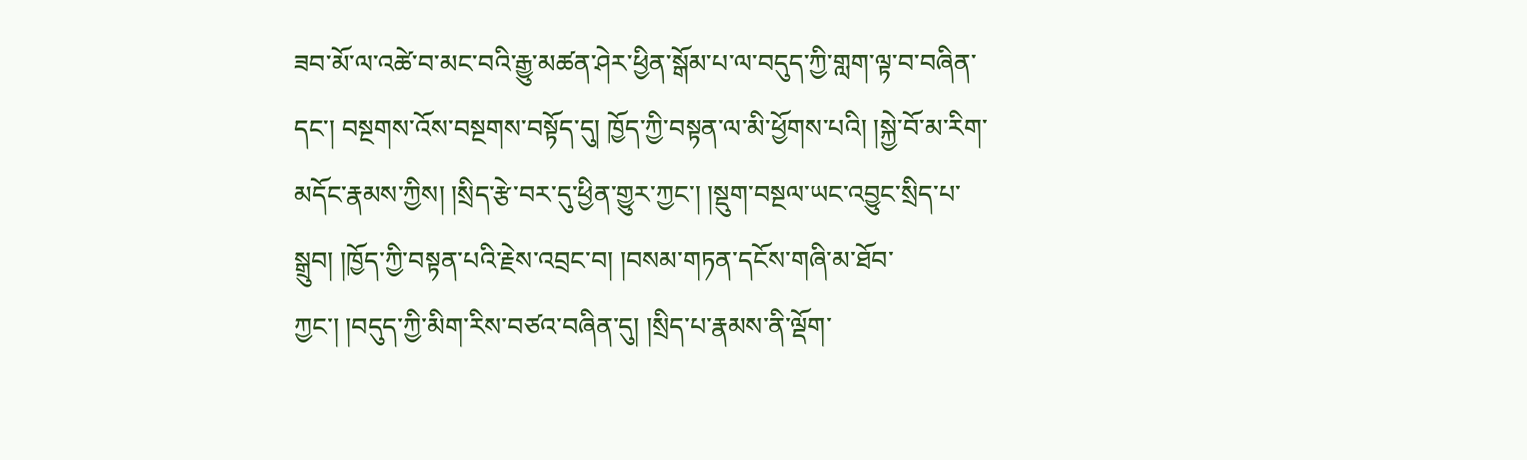ཟབ་མོ་ལ་འཚེ་བ་མང་བའི་རྒྱུ་མཚན་ཤེར་ཕྱིན་སྒོམ་པ་ལ་བདུད་ཀྱི་གླག་ལྟ་བ་བཞིན་དང་། བསྔགས་འོས་བསྔགས་བསྟོད་དུ། ཁྱོད་ཀྱི་བསྟན་ལ་མི་ཕྱོགས་པའི། །སྐྱེ་བོ་མ་རིག་མདོང་རྣམས་ཀྱིས། །སྲིད་རྩེ་བར་དུ་ཕྱིན་གྱུར་ཀྱང་། །སྡུག་བསྔལ་ཡང་འབྱུང་སྲིད་པ་སྒྲུབ། །ཁྱོད་ཀྱི་བསྟན་པའི་རྗེས་འབྲང་བ། །བསམ་གཏན་དངོས་གཞི་མ་ཐོབ་ཀྱང་། །བདུད་ཀྱི་མིག་རིས་བཙའ་བཞིན་དུ། །སྲིད་པ་རྣམས་ནི་ལྡོག་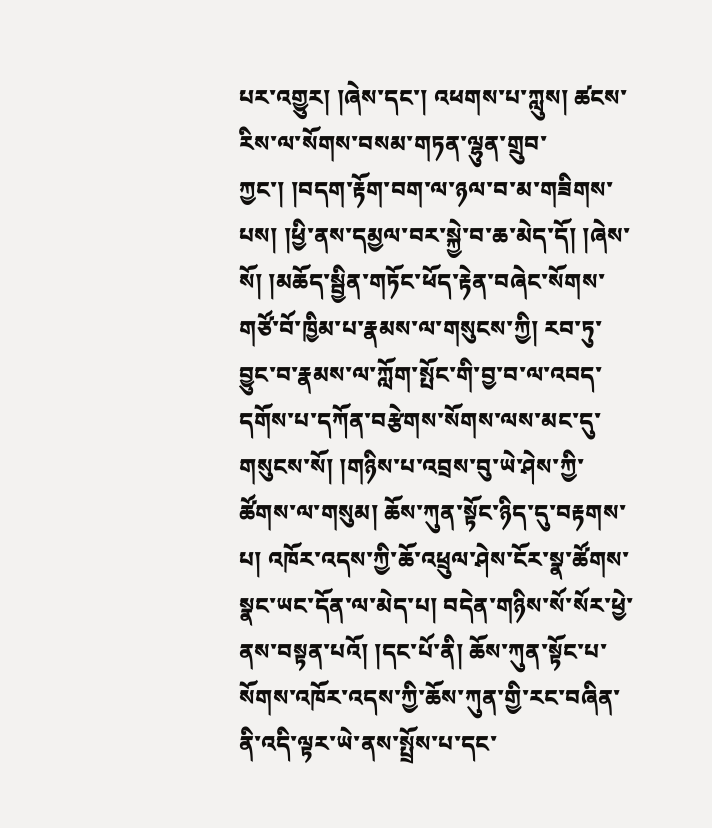པར་འགྱུར། །ཞེས་དང་། འཕགས་པ་ཀླུས། ཚངས་རིས་ལ་སོགས་བསམ་གཏན་ལྷུན་གྲུབ་ཀྱང་། །བདག་རྟོག་བག་ལ་ཉལ་བ་མ་གཟིགས་པས། །ཕྱི་ནས་དམྱལ་བར་སྐྱེ་བ་ཆ་མེད་དོ། །ཞེས་སོ། །མཆོད་སྦྱིན་གཏོང་ཕོད་རྟེན་བཞེང་སོགས་གཙོ་བོ་ཁྱིམ་པ་རྣམས་ལ་གསུངས་ཀྱི། རབ་ཏུ་བྱུང་བ་རྣམས་ལ་ཀློག་སྤོང་གི་བྱ་བ་ལ་འབད་དགོས་པ་དཀོན་བརྩེགས་སོགས་ལས་མང་དུ་གསུངས་སོ། །གཉིས་པ་འབྲས་བུ་ཡེ་ཤེས་ཀྱི་ཚོགས་ལ་གསུམ། ཆོས་ཀུན་སྟོང་ཉིད་དུ་བརྟགས་པ། འཁོར་འདས་ཀྱི་ཆོ་འཕྲུལ་ཤེས་ངོར་སྣ་ཚོགས་སྣང་ཡང་དོན་ལ་མེད་པ། བདེན་གཉིས་སོ་སོར་ཕྱེ་ནས་བསྟན་པའོ། །དང་པོ་ནི། ཆོས་ཀུན་སྟོང་པ་སོགས་འཁོར་འདས་ཀྱི་ཆོས་ཀུན་གྱི་རང་བཞིན་ནི་འདི་ལྟར་ཡེ་ནས་སྤྲོས་པ་དང་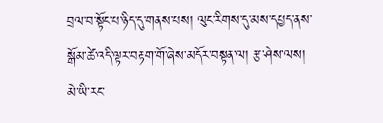བྲལ་བ་སྟོང་པ་ཉིད་དུ་གནས་པས། ལུང་རིགས་དུ་མས་དཔྱད་ནས་སྒོམ་ཚེ་འདི་ལྟར་བརྟག་གོ་ཞེས་མདོར་བསྟན་ལ། རྩ་ཤེས་ལས། མེ་ཡི་རང་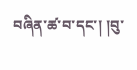བཞིན་ཚ་བ་དང་། །བུ་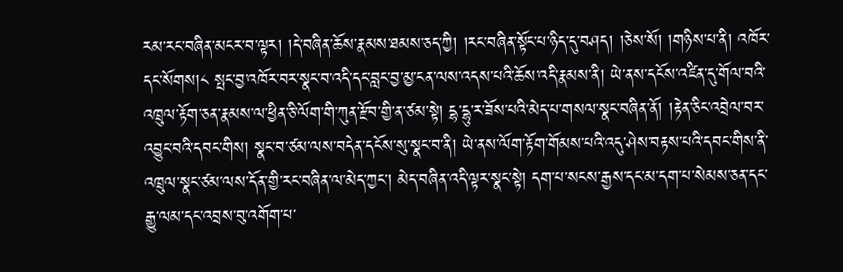རམ་རང་བཞིན་མངར་བ་ལྟར། །དེ་བཞིན་ཆོས་རྣམས་ཐམས་ཅད་ཀྱི། །རང་བཞིན་སྟོང་པ་ཉིད་དུ་བཤད། །ཅེས་སོ། །གཉིས་པ་ནི། འཁོར་དང་སོགས།༨ སྤང་བྱ་འཁོར་བར་སྣང་བ་འདི་དང་བླང་བྱ་མྱ་ངན་ལས་འདས་པའི་ཆོས་འདི་རྣམས་ནི། ཡེ་ནས་དངོས་འཛིན་དུ་གོལ་བའི་འཁྲུལ་རྟོག་ཅན་རྣམས་ལ་ཕྱིན་ཅི་ལོག་གི་ཀུན་རྫོབ་གྱི་ན་ཙམ་སྟེ། དྷ་དྷུ་ར་ཟོས་པའི་མེད་པ་གསལ་སྣང་བཞིན་ནོ། །རྟེན་ཅིང་འབྲེལ་བར་འབྱུང་བའི་དབང་གིས། སྣང་བ་ཙམ་ལས་བདེན་དངོས་སུ་སྣང་བ་ནི། ཡེ་ནས་ལོག་རྟོག་གོམས་པའི་འདུ་ཤེས་བརྟས་པའི་དབང་གིས་ནི་འཁྲུལ་སྣང་ཙམ་ལས་དོན་གྱི་རང་བཞིན་ལ་མེད་ཀྱང་། མེད་བཞིན་འདི་ལྟར་སྣང་སྟེ། དག་པ་སངས་རྒྱས་དང་མ་དག་པ་སེམས་ཅན་དང་རྒྱུ་ལམ་དང་འབྲས་བུ་འགོག་པ་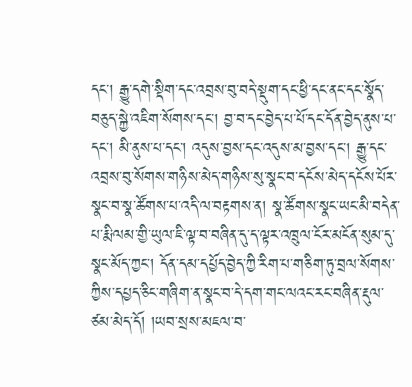དང་། རྒྱུ་དགེ་སྡིག་དང་འབྲས་བུ་བདེ་སྡུག་དང་ཕྱི་དང་ནང་དང་སྣོད་བཅུད་སྐྱེ་འཇིག་སོགས་དང་། བྱ་བ་དང་བྱེད་པ་པོ་དང་དོན་བྱེད་ནུས་པ་དང་། མི་ནུས་པ་དང་། འདུས་བྱས་དང་འདུས་མ་བྱས་དང་། རྒྱུ་དང་འབྲས་བུ་སོགས་གཉིས་མེད་གཉིས་སུ་སྣང་བ་དངོས་མེད་དངོས་པོར་སྣང་བ་སྣ་ཚོགས་པ་འདི་ལ་བརྟགས་ན། སྣ་ཚོགས་སྣང་ཡང་མི་བདེན་པ་རྨི་ལམ་གྱི་ཡུལ་ཇི་ལྟ་བ་བཞིན་དུ་ད་ལྟར་འཁྲུལ་ངོར་མངོན་སུམ་དུ་སྣང་མོད་ཀྱང་། དོན་དམ་དཔྱོད་བྱེད་ཀྱི་རིག་པ་གཅིག་ཏུ་བྲལ་སོགས་ཀྱིས་དཔྱད་ཅིང་གཞིག་ན་སྣང་བ་དེ་དག་གང་ལའང་རང་བཞིན་རྡུལ་ཙམ་མེད་དོ། །ཡབ་སྲས་མཇལ་བ་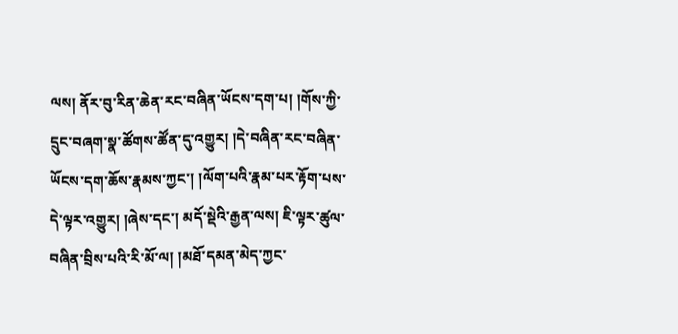ལས། ནོར་བུ་རིན་ཆེན་རང་བཞིན་ཡོངས་དག་པ། །གོས་ཀྱི་དྲུང་བཞག་སྣ་ཚོགས་ཚོན་དུ་འགྱུར། །དེ་བཞིན་རང་བཞིན་ཡོངས་དག་ཆོས་རྣམས་ཀྱང་། །ལོག་པའི་རྣམ་པར་རྟོག་པས་དེ་ལྟར་འགྱུར། །ཞེས་དང་། མདོ་སྡེའི་རྒྱན་ལས། ཇི་ལྟར་ཚུལ་བཞིན་བྲིས་པའི་རི་མོ་ལ། །མཐོ་དམན་མེད་ཀྱང་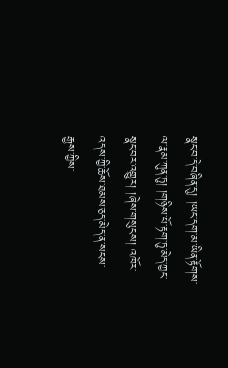སྣང་བ་དེ་བཞིན་དུ། །ཡང་དག་མ་ཡིན་རྟོགས་ལ་རྣམ་ཀུན་ཏུ། །གཉིས་པོ་རྟག་ཏུ་མེད་ཀྱང་སྣང་བར་འགྱུར། །ཞེས་གསུངས། འཁོར་འདས་ཀྱི་ཆོས་ཐམས་ཅད་མེད་ན་སངས་རྒྱས་ཀྱིས་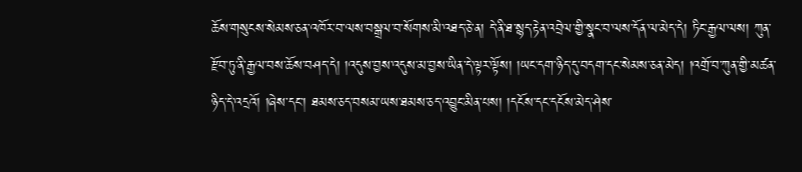ཆོས་གསུངས་སེམས་ཅན་འཁོར་བ་ལས་བསྒྲལ་བ་སོགས་མི་འཐད་ཅེ་ན། དེ་ནི་ཐ་སྙད་རྟེན་འབྲེལ་གྱི་སྣང་བ་ལས་དོན་ལ་མེད་དེ། ཏིང་རྒྱལ་ལས། ཀུན་རྫོབ་ཏུ་ནི་རྒྱལ་བས་ཆོས་བཤད་དེ། །འདུས་བྱས་འདུས་མ་བྱས་ཡིན་དེ་ལྟར་ལྟོས། །ཡང་དག་ཉིད་དུ་བདག་དང་སེམས་ཅན་མེད། །འགྲོ་བ་ཀུན་གྱི་མཚན་ཉིད་དེ་འདྲའོ། །ཞེས་དང་། ཐམས་ཅད་བསམ་ཡས་ཐམས་ཅད་འབྱུང་མིན་པས། །དངོས་དང་དངོས་མེད་ཤེས་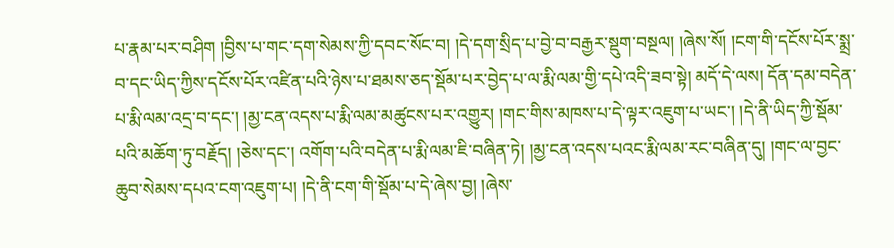པ་རྣམ་པར་བཤིག །བྱིས་པ་གང་དག་སེམས་ཀྱི་དབང་སོང་བ། །དེ་དག་སྲིད་པ་བྱེ་བ་བརྒྱར་སྡུག་བསྔལ། །ཞེས་སོ། །ངག་གི་དངོས་པོར་སྨྲ་བ་དང་ཡིད་ཀྱིས་དངོས་པོར་འཛིན་པའི་ཉེས་པ་ཐམས་ཅད་སྡོམ་པར་བྱེད་པ་ལ་རྨི་ལམ་གྱི་དཔེ་འདི་ཟབ་སྟེ། མདོ་དེ་ལས། དོན་དམ་བདེན་པ་རྨི་ལམ་འདྲ་བ་དང་། །མྱ་ངན་འདས་པ་རྨི་ལམ་མཚུངས་པར་འགྱུར། །གང་གིས་མཁས་པ་དེ་ལྟར་འཇུག་པ་ཡང་། །དེ་ནི་ཡིད་ཀྱི་སྡོམ་པའི་མཆོག་ཏུ་བརྗོད། །ཅེས་དང་། འགོག་པའི་བདེན་པ་རྨི་ལམ་ཇི་བཞིན་ཏེ། །མྱ་ངན་འདས་པའང་རྨི་ལམ་རང་བཞིན་དུ། །གང་ལ་བྱང་ཆུབ་སེམས་དཔའ་ངག་འཇུག་པ། །དེ་ནི་ངག་གི་སྡོམ་པ་དེ་ཞེས་བྱ། །ཞེས་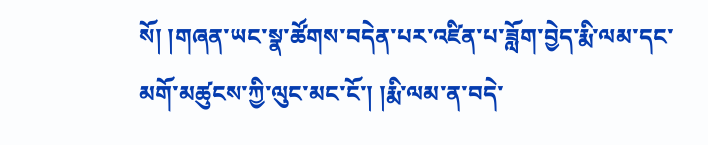སོ། །གཞན་ཡང་སྣ་ཚོགས་བདེན་པར་འཛིན་པ་ཟློག་བྱེད་རྨི་ལམ་དང་མགོ་མཚུངས་ཀྱི་ལུང་མང་ངོ་། །རྨི་ལམ་ན་བདེ་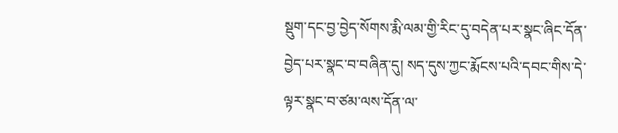སྡུག་དང་བྱ་བྱེད་སོགས་རྨི་ལམ་གྱི་རིང་དུ་བདེན་པར་སྣང་ཞིང་དོན་བྱེད་པར་སྣང་བ་བཞིན་དུ། སད་དུས་ཀྱང་རྨོངས་པའི་དབང་གིས་དེ་ལྟར་སྣང་བ་ཙམ་ལས་དོན་ལ་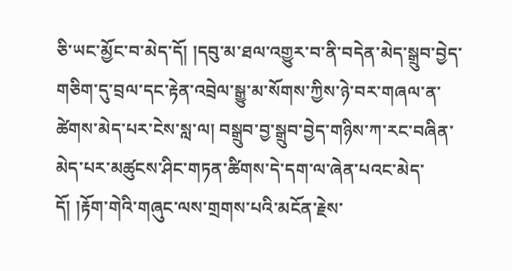ཅི་ཡང་མྱོང་བ་མེད་དོ། །དབུ་མ་ཐལ་འགྱུར་བ་ནི་བདེན་མེད་སྒྲུབ་བྱེད་གཅིག་དུ་བྲལ་དང་རྟེན་འབྲེལ་སྒྱུ་མ་སོགས་ཀྱིས་ཉེ་བར་གཞལ་ན་ཚེགས་མེད་པར་ངེས་སླ་ལ། བསྒྲུབ་བྱ་སྒྲུབ་བྱེད་གཉིས་ཀ་རང་བཞིན་མེད་པར་མཚུངས་ཤིང་གཏན་ཚིགས་དེ་དག་ལ་ཞེན་པའང་མེད་དོ། །རྟོག་གེའི་གཞུང་ལས་གྲགས་པའི་མངོན་རྗེས་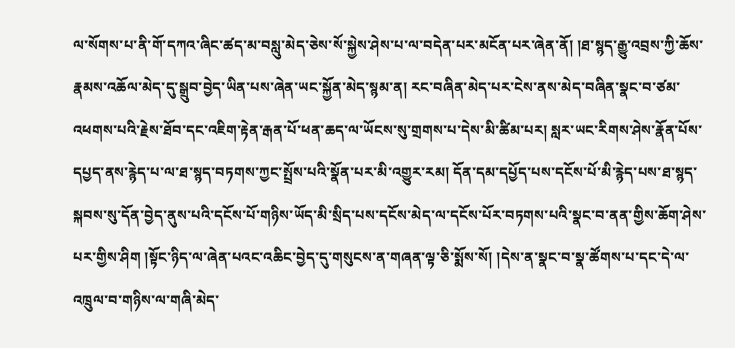ལ་སོགས་པ་ནི་གོ་དཀའ་ཞིང་ཚད་མ་བསླུ་མེད་ཅེས་སོ་སྐྱེས་ཤེས་པ་ལ་བདེན་པར་མངོན་པར་ཞེན་ནོ། །ཐ་སྙད་རྒྱུ་འབྲས་ཀྱི་ཆོས་རྣམས་འཆོལ་མེད་དུ་སྒྲུབ་བྱེད་ཡིན་པས་ཞེན་ཡང་སྐྱོན་མེད་སྙམ་ན། རང་བཞིན་མེད་པར་ངེས་ནས་མེད་བཞིན་སྣང་བ་ཙམ་འཕགས་པའི་རྗེས་ཐོབ་དང་འཇིག་རྟེན་རྒན་པོ་ཕན་ཆད་ལ་ཡོངས་སུ་གྲགས་པ་དེས་མི་ཚིམ་པར། སླར་ཡང་རིགས་ཤེས་རྣོན་པོས་དཔྱད་ནས་རྙེད་པ་ལ་ཐ་སྙད་བཏགས་ཀྱང་སྤྲོས་པའི་སྣོན་པར་མི་འགྱུར་རམ། དོན་དམ་དཔྱོད་པས་དངོས་པོ་མི་རྙེད་པས་ཐ་སྙད་སྐབས་སུ་དོན་བྱེད་ནུས་པའི་དངོས་པོ་གཉིས་ཡོད་མི་སྲིད་པས་དངོས་མེད་ལ་དངོས་པོར་བཏགས་པའི་སྣང་བ་ནན་གྱིས་ཆོག་ཤེས་པར་གྱིས་ཤིག །སྟོང་ཉིད་ལ་ཞེན་པའང་འཆིང་བྱེད་དུ་གསུངས་ན་གཞན་ལྟ་ཅི་སྨོས་སོ། །དེས་ན་སྣང་བ་སྣ་ཚོགས་པ་དང་དེ་ལ་འཁྲུལ་བ་གཉིས་ལ་གཞི་མེད་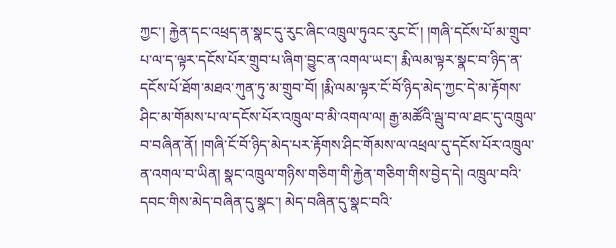ཀྱང་། རྐྱེན་དང་འཕྲད་ན་སྣང་དུ་རུང་ཞིང་འཁྲུལ་ཏུའང་རུང་ངོ་། །གཞི་དངོས་པོ་མ་གྲུབ་པ་ལ་ད་ལྟར་དངོས་པོར་གྲུབ་པ་ཞིག་བྱུང་ན་འགལ་ཡང་། རྨི་ལམ་ལྟར་སྣང་བ་ཉིད་ན་དངོས་པོ་ཐོག་མཐའ་ཀུན་ཏུ་མ་གྲུབ་བོ། །རྨི་ལམ་ལྟར་ངོ་བོ་ཉིད་མེད་ཀྱང་དེ་མ་རྟོགས་ཤིང་མ་གོམས་པ་ལ་དངོས་པོར་འཁྲུལ་བ་མི་འགལ་ལ། རྒྱ་མཚོའི་ལྦུ་བ་ལ་ཐང་དུ་འཁྲུལ་བ་བཞིན་ནོ། །གཞི་ངོ་བོ་ཉིད་མེད་པར་རྟོགས་ཤིང་གོམས་ལ་འཕྲལ་དུ་དངོས་པོར་འཁྲུལ་ན་འགལ་བ་ཡིན། སྣང་འཁྲུལ་གཉིས་གཅིག་གི་རྐྱེན་གཅིག་གིས་བྱེད་དེ། འཁྲུལ་བའི་དབང་གིས་མེད་བཞིན་དུ་སྣང་། མེད་བཞིན་དུ་སྣང་བའི་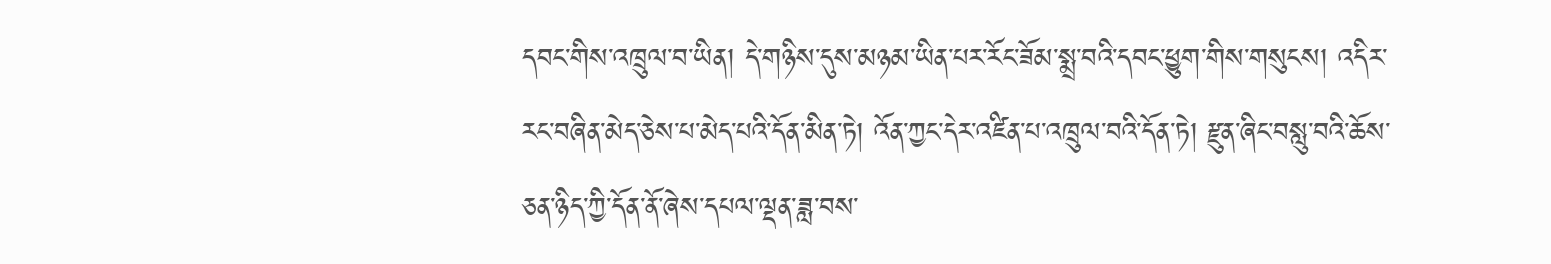དབང་གིས་འཁྲུལ་བ་ཡིན། དེ་གཉིས་དུས་མཉམ་ཡིན་པར་རོང་ཟོམ་སྨྲ་བའི་དབང་ཕྱུག་གིས་གསུངས། འདིར་རང་བཞིན་མེད་ཅེས་པ་མེད་པའི་དོན་མིན་ཏེ། འོན་ཀྱང་དེར་འཛིན་པ་འཁྲུལ་བའི་དོན་ཏེ། རྫུན་ཞིང་བསླུ་བའི་ཆོས་ཅན་ཉིད་ཀྱི་དོན་ནོ་ཞེས་དཔལ་ལྡན་ཟླ་བས་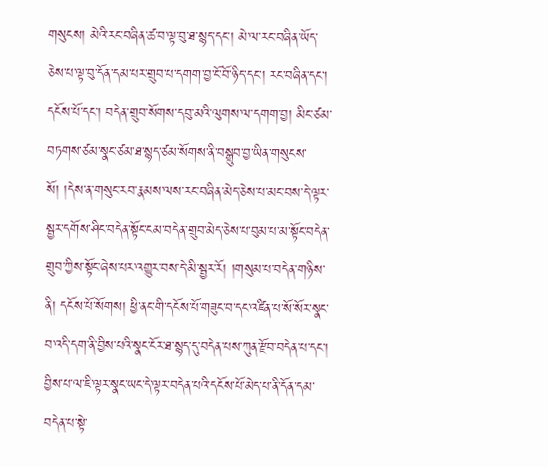གསུངས། མེའི་རང་བཞིན་ཚ་བ་ལྟ་བུ་ཐ་སྙད་དང་། མེ་ལ་རང་བཞིན་ཡོད་ཅེས་པ་ལྟ་བུ་དོན་དམ་པར་གྲུབ་པ་དགག་བྱ་ངོ་བོ་ཉིད་དང་། རང་བཞིན་དང་། དངོས་པོ་དང་། བདེན་གྲུབ་སོགས་དབུ་མའི་ལུགས་ལ་དགག་བྱ། མིང་ཙམ་བཏགས་ཙམ་སྣང་ཙམ་ཐ་སྙད་ཙམ་སོགས་ནི་བསྒྲུབ་བྱ་ཡིན་གསུངས་སོ། །དེས་ན་གསུང་རབ་རྣམས་ལས་རང་བཞིན་མེད་ཅེས་པ་མང་བས་དེ་ལྟར་སྦྱར་དགོས་ཤིང་བདེན་སྟོང་ངམ་བདེན་གྲུབ་མེད་ཅེས་པ་བུམ་པ་མ་སྟོང་བདེན་གྲུབ་ཀྱིས་སྟོང་ཞེས་པར་འགྱུར་བས་དེ་མི་སྦྱར་རོ། །གསུམ་པ་བདེན་གཉིས་ནི། དངོས་པོ་སོགས། ཕྱི་ནང་གི་དངོས་པོ་གཟུང་བ་དང་འཛིན་པ་སོ་སོར་སྣང་བ་འདི་དག་ནི་བྱིས་པའི་སྣང་ངོར་ཐ་སྙད་དུ་བདེན་པས་ཀུན་རྫོབ་བདེན་པ་དང་། བྱིས་པ་ལ་ཇི་ལྟར་སྣང་ཡང་དེ་ལྟར་བདེན་པའི་དངོས་པོ་མེད་པ་ནི་དོན་དམ་བདེན་པ་སྟེ་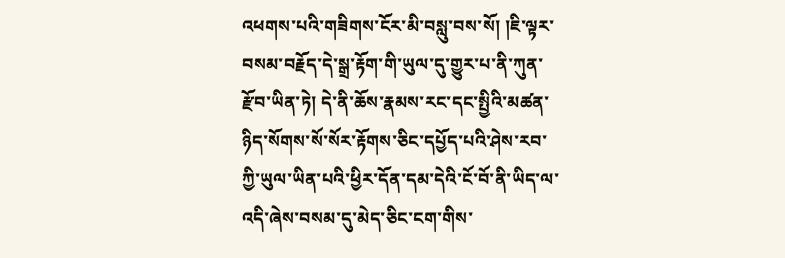འཕགས་པའི་གཟིགས་ངོར་མི་བསླུ་བས་སོ། །ཇི་ལྟར་བསམ་བརྗོད་དེ་སྒྲ་རྟོག་གི་ཡུལ་དུ་གྱུར་པ་ནི་ཀུན་རྫོབ་ཡིན་ཏེ། དེ་ནི་ཆོས་རྣམས་རང་དང་སྤྱིའི་མཚན་ཉིད་སོགས་སོ་སོར་རྟོགས་ཅིང་དཔྱོད་པའི་ཤེས་རབ་ཀྱི་ཡུལ་ཡིན་པའི་ཕྱིར་དོན་དམ་དེའི་ངོ་བོ་ནི་ཡིད་ལ་འདི་ཞེས་བསམ་དུ་མེད་ཅིང་ངག་གིས་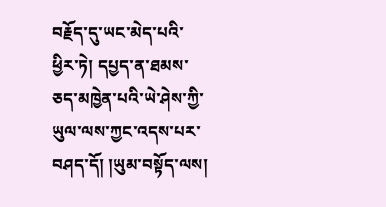བརྗོད་དུ་ཡང་མེད་པའི་ཕྱིར་ཏེ། དཔྱད་ན་ཐམས་ཅད་མཁྱེན་པའི་ཡེ་ཤེས་ཀྱི་ཡུལ་ལས་ཀྱང་འདས་པར་བཤད་དོ། །ཡུམ་བསྟོད་ལས།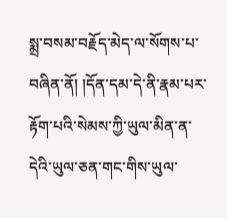སྨྲ་བསམ་བརྗོད་མེད་ལ་སོགས་པ་བཞིན་ནོ། །དོན་དམ་དེ་ནི་རྣམ་པར་རྟོག་པའི་སེམས་ཀྱི་ཡུལ་མིན་ན་དེའི་ཡུལ་ཅན་གང་གིས་ཡུལ་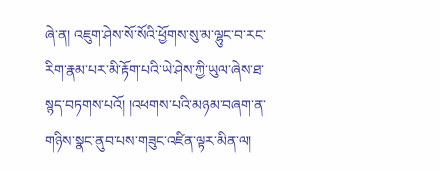ཞེ་ན། འཇུག་ཤེས་སོ་སོའི་ཕྱོགས་སུ་མ་ལྷུང་བ་རང་རིག་རྣམ་པར་མི་རྟོག་པའི་ཡེ་ཤེས་ཀྱི་ཡུལ་ཞེས་ཐ་སྙད་བཏགས་པའོ། །འཕགས་པའི་མཉམ་བཞག་ན་གཉིས་སྣང་ནུབ་པས་གཟུང་འཛིན་ལྟར་མིན་ལ།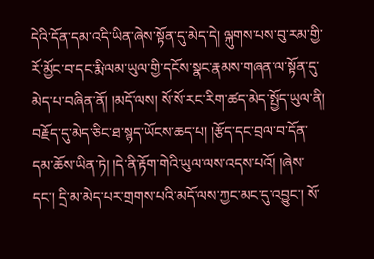དེའི་དོན་དམ་འདི་ཡིན་ཞེས་སྟོན་དུ་མེད་དེ། ལྐུགས་པས་བུ་རམ་གྱི་རོ་མྱོང་བ་དང་རྨི་ལམ་ཡུལ་གྱི་དངོས་སྣང་རྣམས་གཞན་ལ་སྟོན་དུ་མེད་པ་བཞིན་ནོ། །མདོ་ལས། སོ་སོ་རང་རིག་ཚད་མེད་སྤྱོད་ཡུལ་ནི། བརྗོད་དུ་མེད་ཅིང་ཐ་སྙད་ཡོངས་ཆད་པ། །རྩོད་དང་བྲལ་བ་དོན་དམ་ཆོས་ཡིན་ཏེ། །དེ་ནི་རྟོག་གེའི་ཡུལ་ལས་འདས་པའོ། །ཞེས་དང་། དྲི་མ་མེད་པར་གྲགས་པའི་མདོ་ལས་ཀྱང་མང་དུ་འབྱུང་། སོ་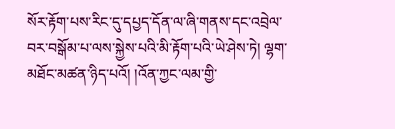སོར་རྟོག་པས་རིང་དུ་དཔྱད་དོན་ལ་ཞི་གནས་དང་འབྲེལ་བར་བསྒོམ་པ་ལས་སྐྱེས་པའི་མི་རྟོག་པའི་ཡེ་ཤེས་ཏེ། ལྷག་མཐོང་མཚན་ཉིད་པའོ། །འོན་ཀྱང་ལམ་གྱི་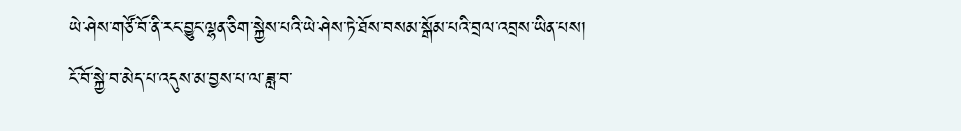ཡེ་ཤེས་གཙོ་བོ་ནི་རང་བྱུང་ལྷན་ཅིག་སྐྱེས་པའི་ཡེ་ཤེས་ཏེ་ཐོས་བསམ་སྒོམ་པའི་བྲལ་འབྲས་ཡིན་པས། ངོ་བོ་སྐྱེ་བ་མེད་པ་འདུས་མ་བྱས་པ་ལ་ཟླ་བ་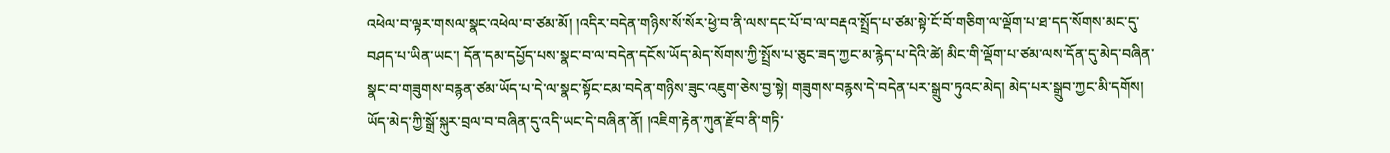འཕེལ་བ་ལྟར་གསལ་སྣང་འཕེལ་བ་ཙམ་མོ། །འདིར་བདེན་གཉིས་སོ་སོར་ཕྱེ་བ་ནི་ལས་དང་པོ་བ་ལ་བརྡའ་སྤྲོད་པ་ཙམ་སྟེ་ངོ་བོ་གཅིག་ལ་ལྡོག་པ་ཐ་དད་སོགས་མང་དུ་བཤད་པ་ཡིན་ཡང་། དོན་དམ་དཔྱོད་པས་སྣང་བ་ལ་བདེན་དངོས་ཡོད་མེད་སོགས་ཀྱི་སྤྲོས་པ་ཅུང་ཟད་ཀྱང་མ་རྙེད་པ་དེའི་ཚེ། མིང་གི་ལྡོག་པ་ཙམ་ལས་དོན་དུ་མེད་བཞིན་སྣང་བ་གཟུགས་བརྙན་ཙམ་ཡོད་པ་དེ་ལ་སྣང་སྟོང་ངམ་བདེན་གཉིས་ཟུང་འཇུག་ཅེས་བྱ་སྟེ། གཟུགས་བརྙས་དེ་བདེན་པར་སྒྲུབ་ཏུའང་མེད། མེད་པར་སྒྲུབ་ཀྱང་མི་དགོས། ཡོད་མེད་ཀྱི་སྒྲོ་སྐུར་བྲལ་བ་བཞིན་དུ་འདི་ཡང་དེ་བཞིན་ནོ། །འཇིག་རྟེན་ཀུན་རྫོབ་ནི་གཏི་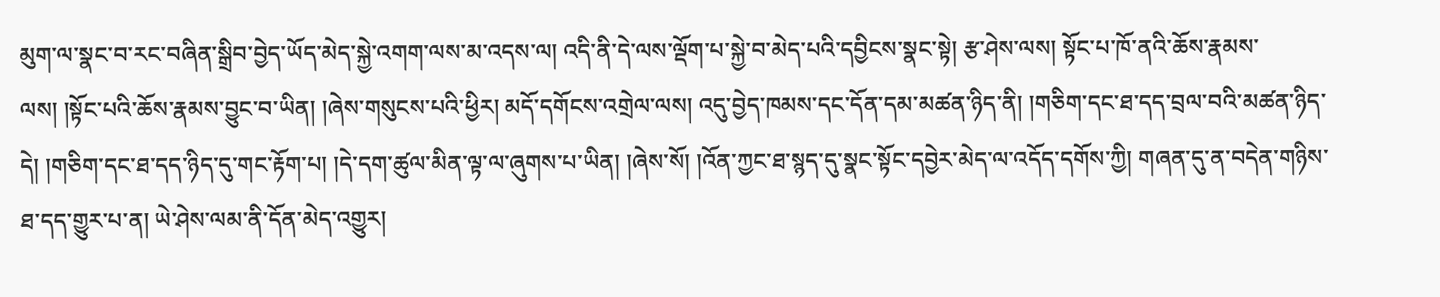མུག་ལ་སྣང་བ་རང་བཞིན་སྒྲིབ་བྱེད་ཡོད་མེད་སྐྱེ་འགག་ལས་མ་འདས་ལ། འདི་ནི་དེ་ལས་ལྡོག་པ་སྐྱེ་བ་མེད་པའི་དབྱིངས་སྣང་སྟེ། རྩ་ཤེས་ལས། སྟོང་པ་ཁོ་ནའི་ཆོས་རྣམས་ལས། །སྟོང་པའི་ཆོས་རྣམས་བྱུང་བ་ཡིན། །ཞེས་གསུངས་པའི་ཕྱིར། མདོ་དགོངས་འགྲེལ་ལས། འདུ་བྱེད་ཁམས་དང་དོན་དམ་མཚན་ཉིད་ནི། །གཅིག་དང་ཐ་དད་བྲལ་བའི་མཚན་ཉིད་དེ། །གཅིག་དང་ཐ་དད་ཉིད་དུ་གང་རྟོག་པ། །དེ་དག་ཚུལ་མིན་ལྟ་ལ་ཞུགས་པ་ཡིན། །ཞེས་སོ། །འོན་ཀྱང་ཐ་སྙད་དུ་སྣང་སྟོང་དབྱེར་མེད་ལ་འདོད་དགོས་ཀྱི། གཞན་དུ་ན་བདེན་གཉིས་ཐ་དད་གྱུར་པ་ན། ཡེ་ཤེས་ལམ་ནི་དོན་མེད་འགྱུར།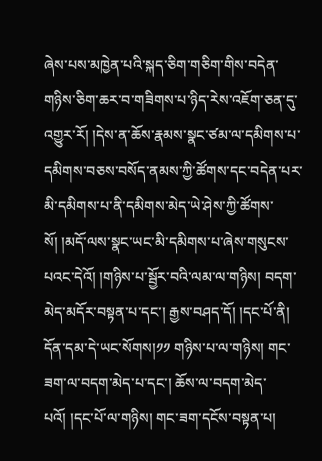ཞེས་པས་མཁྱེན་པའི་སྐད་ཅིག་གཅིག་གིས་བདེན་གཉིས་ཅིག་ཆར་བ་གཟིགས་པ་ཉིད་རེས་འཇོག་ཅན་དུ་འགྱུར་རོ། །དེས་ན་ཆོས་རྣམས་སྣང་ཙམ་ལ་དམིགས་པ་དམིགས་བཅས་བསོད་ནམས་ཀྱི་ཚོགས་དང་བདེན་པར་མི་དམིགས་པ་ནི་དམིགས་མེད་ཡེ་ཤེས་ཀྱི་ཚོགས་སོ། །མདོ་ལས་སྣང་ཡང་མི་དམིགས་པ་ཞེས་གསུངས་པའང་དེའོ། །གཉིས་པ་སྦྱོར་བའི་ལམ་ལ་གཉིས། བདག་མེད་མདོར་བསྟན་པ་དང་། རྒྱས་བཤད་དོ། །དང་པོ་ནི། དོན་དམ་དེ་ཡང་སོགས།༡༡ གཉིས་པ་ལ་གཉིས། གང་ཟག་ལ་བདག་མེད་པ་དང་། ཆོས་ལ་བདག་མེད་པའོ། །དང་པོ་ལ་གཉིས། གང་ཟག་དངོས་བསྟན་པ།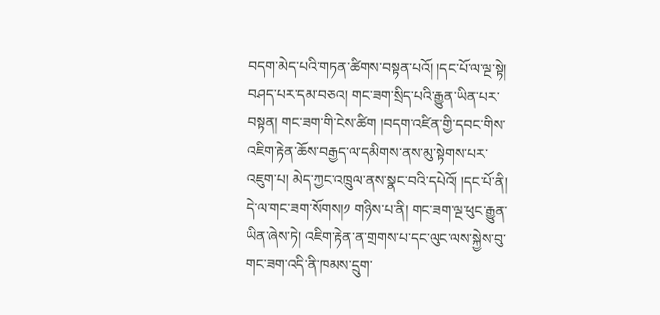བདག་མེད་པའི་གཏན་ཚིགས་བསྟན་པའོ། །དང་པོ་ལ་ལྔ་སྟེ། བཤད་པར་དམ་བཅའ། གང་ཟག་སྲིད་པའི་རྒྱུན་ཡིན་པར་བསྟན། གང་ཟག་གི་ངེས་ཚིག །བདག་འཛིན་གྱི་དབང་གིས་འཇིག་རྟེན་ཆོས་བརྒྱད་ལ་དམིགས་ནས་མུ་སྟེགས་པར་འཇུག་པ། མེད་ཀྱང་འཁྲུལ་ནས་སྣང་བའི་དཔེའོ། །དང་པོ་ནི། དེ་ལ་གང་ཟག་སོགས།༡ གཉིས་པ་ནི། གང་ཟག་ལྔ་ཕུང་རྒྱུན་ཡིན་ཞེས་ཏེ། འཇིག་རྟེན་ན་གྲགས་པ་དང་ལུང་ལས་སྐྱེས་བུ་གང་ཟག་འདི་ནི་ཁམས་དྲུག་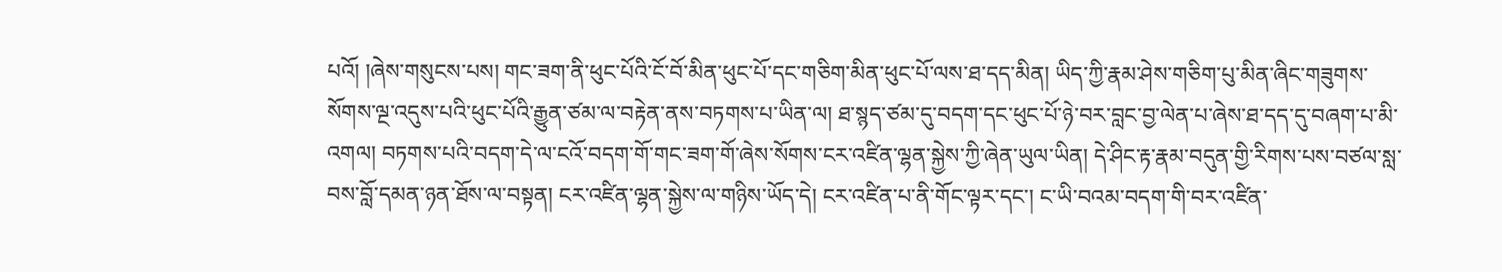པའོ། །ཞེས་གསུངས་པས། གང་ཟག་ནི་ཕུང་པོའི་ངོ་བོ་མིན་ཕུང་པོ་དང་གཅིག་མིན་ཕུང་པོ་ལས་ཐ་དད་མིན། ཡིད་ཀྱི་རྣམ་ཤེས་གཅིག་པུ་མིན་ཞིང་གཟུགས་སོགས་ལྔ་འདུས་པའི་ཕུང་པོའི་རྒྱུན་ཙམ་ལ་བརྟེན་ནས་བཏགས་པ་ཡིན་ལ། ཐ་སྙད་ཙམ་དུ་བདག་དང་ཕུང་པོ་ཉེ་བར་བླང་བྱ་ལེན་པ་ཞེས་ཐ་དད་དུ་བཞག་པ་མི་འགལ། བཏགས་པའི་བདག་དེ་ལ་ངའོ་བདག་གོ་གང་ཟག་གོ་ཞེས་སོགས་ངར་འཛིན་ལྷན་སྐྱེས་ཀྱི་ཞེན་ཡུལ་ཡིན། དེ་ཤིང་རྟ་རྣམ་བདུན་གྱི་རིགས་པས་བཙལ་སླ་བས་བློ་དམན་ཉན་ཐོས་ལ་བསྟན། ངར་འཛིན་ལྷན་སྐྱེས་ལ་གཉིས་ཡོད་དེ། ངར་འཛིན་པ་ནི་གོང་ལྟར་དང་། ང་ཡི་བའམ་བདག་གི་བར་འཛིན་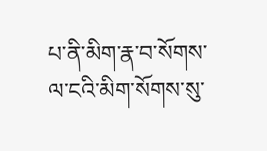པ་ནི་མིག་རྣ་བ་སོགས་ལ་ངའི་མིག་སོགས་སུ་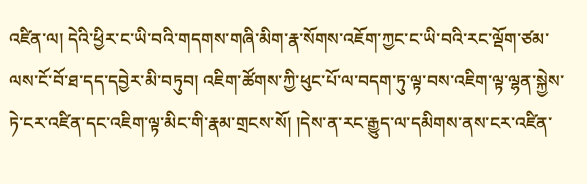འཛིན་ལ། དེའི་ཕྱིར་ང་ཡི་བའི་གདགས་གཞི་མིག་རྣ་སོགས་འཇོག་ཀྱང་ང་ཡི་བའི་རང་ལྡོག་ཙམ་ལས་ངོ་བོ་ཐ་དད་དབྱེར་མི་བཏུབ། འཇིག་ཚོགས་ཀྱི་ཕུང་པོ་ལ་བདག་ཏུ་ལྟ་བས་འཇིག་ལྟ་ལྷན་སྐྱེས་ཏེ་ངར་འཛིན་དང་འཇིག་ལྟ་མིང་གི་རྣམ་གྲངས་སོ། །དེས་ན་རང་རྒྱུད་ལ་དམིགས་ནས་ངར་འཛིན་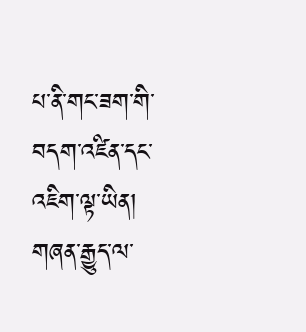པ་ནི་གང་ཟག་གི་བདག་འཛིན་དང་འཇིག་ལྟ་ཡིན། གཞན་རྒྱུད་ལ་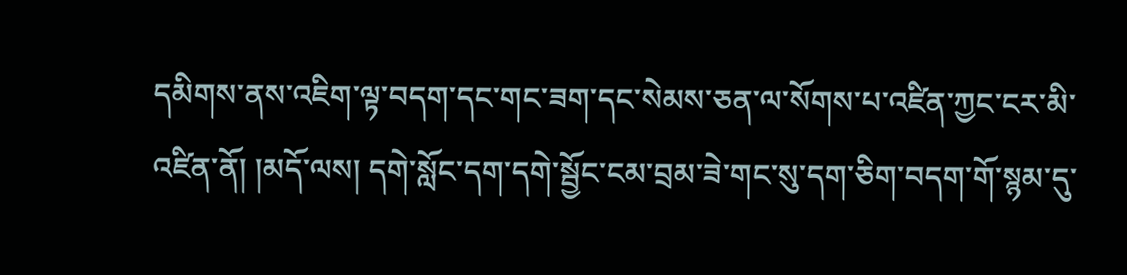དམིགས་ནས་འཇིག་ལྟ་བདག་དང་གང་ཟག་དང་སེམས་ཅན་ལ་སོགས་པ་འཛིན་ཀྱང་ངར་མི་འཛིན་ནོ། །མདོ་ལས། དགེ་སློང་དག་དགེ་སྦྱོང་ངམ་བྲམ་ཟེ་གང་སུ་དག་ཅིག་བདག་གོ་སྙམ་དུ་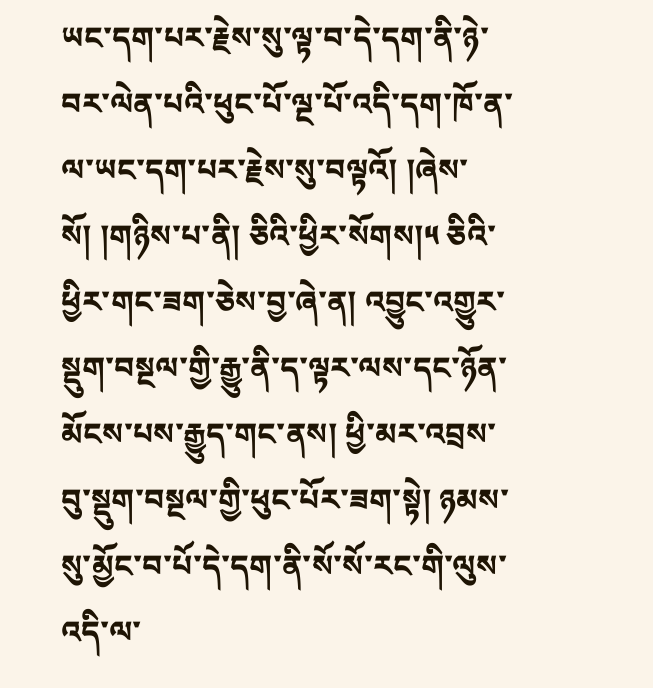ཡང་དག་པར་རྗེས་སུ་ལྟ་བ་དེ་དག་ནི་ཉེ་བར་ལེན་པའི་ཕུང་པོ་ལྔ་པོ་འདི་དག་ཁོ་ན་ལ་ཡང་དག་པར་རྗེས་སུ་བལྟའོ། །ཞེས་སོ། །གཉིས་པ་ནི། ཅིའི་ཕྱིར་སོགས།༥ ཅིའི་ཕྱིར་གང་ཟག་ཅེས་བྱ་ཞེ་ན། འབྱུང་འགྱུར་སྡུག་བསྔལ་གྱི་རྒྱུ་ནི་ད་ལྟར་ལས་དང་ཉོན་མོངས་པས་རྒྱུད་གང་ནས། ཕྱི་མར་འབྲས་བུ་སྡུག་བསྔལ་གྱི་ཕུང་པོར་ཟག་སྟེ། ཉམས་སུ་མྱོང་བ་པོ་དེ་དག་ནི་སོ་སོ་རང་གི་ལུས་འདི་ལ་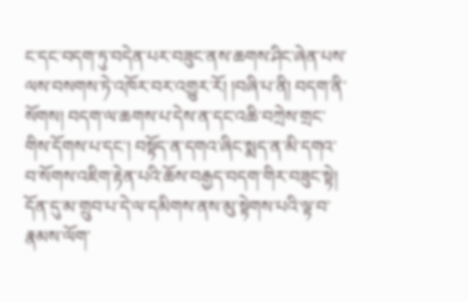ང་དང་བདག་ཏུ་བདེན་པར་བཟུང་ནས་ཆགས་ཤིང་ཞེན་པས་ལས་བསགས་ཏེ་འཁོར་བར་འགྱུར་རོ། །བཞི་པ་ནི། བདག་ནི་སོགས། བདག་ལ་ཆགས་པ་དེས་ན་དང་འཆི་བཀྲེས་གྲང་གིས་དོགས་པ་དང་། བསྟོད་ན་དགའ་ཞིང་སྨད་ན་མི་དགའ་བ་སོགས་འཇིག་རྟེན་པའི་ཆོས་བརྒྱད་བདག་གིར་བཟུང་སྟེ། དོན་དུ་མ་གྲུབ་པ་དེ་ལ་དམིགས་ནས་མུ་སྟེགས་པའི་ལྟ་བ་རྣམས་ལོག་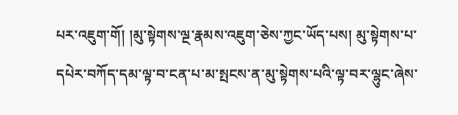པར་འཇུག་གོ། །མུ་སྟེགས་ལྔ་རྣམས་འཇུག་ཅེས་ཀྱང་ཡོད་པས། མུ་སྟེགས་པ་དཔེར་བཀོད་དམ་ལྟ་བ་ངན་པ་མ་སྤངས་ན་མུ་སྟེགས་པའི་ལྟ་བར་ལྷུང་ཞེས་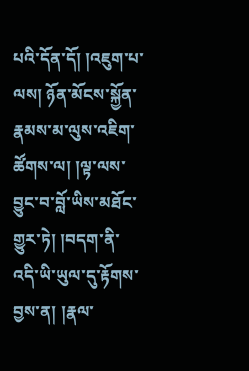པའི་དོན་དོ། །འཇུག་པ་ལས། ཉོན་མོངས་སྐྱོན་རྣམས་མ་ལུས་འཇིག་ཚོགས་ལ། །ལྟ་ལས་བྱུང་བ་བློ་ཡིས་མཐོང་གྱུར་ཏེ། །བདག་ནི་འདི་ཡི་ཡུལ་དུ་རྟོགས་བྱས་ན། །རྣལ་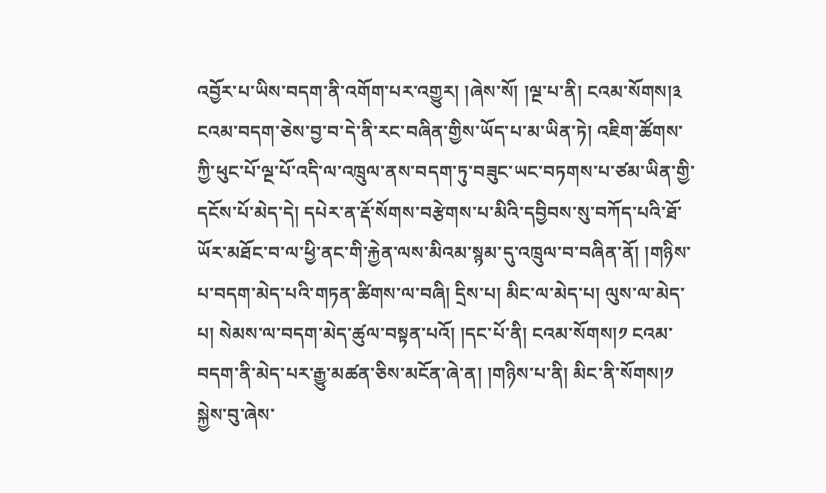འབྱོར་པ་ཡིས་བདག་ནི་འགོག་པར་འགྱུར། །ཞེས་སོ། །ལྔ་པ་ནི། ངའམ་སོགས།༣ ངའམ་བདག་ཅེས་བྱ་བ་དེ་ནི་རང་བཞིན་གྱིས་ཡོད་པ་མ་ཡིན་ཏེ། འཇིག་ཚོགས་ཀྱི་ཕུང་པོ་ལྔ་པོ་འདི་ལ་འཁྲུལ་ནས་བདག་ཏུ་བཟུང་ཡང་བཏགས་པ་ཙམ་ཡིན་གྱི་དངོས་པོ་མེད་དེ། དཔེར་ན་རྡོ་སོགས་བརྩེགས་པ་མིའི་དབྱིབས་སུ་བཀོད་པའི་ཐོ་ཡོར་མཐོང་བ་ལ་ཕྱི་ནང་གི་རྐྱེན་ལས་མིའམ་སྙམ་དུ་འཁྲུལ་བ་བཞིན་ནོ། །གཉིས་པ་བདག་མེད་པའི་གཏན་ཚིགས་ལ་བཞི། དྲིས་པ། མིང་ལ་མེད་པ། ལུས་ལ་མེད་པ། སེམས་ལ་བདག་མེད་ཚུལ་བསྟན་པའོ། །དང་པོ་ནི། ངའམ་སོགས།༡ ངའམ་བདག་ནི་མེད་པར་རྒྱུ་མཚན་ཅིས་མངོན་ཞེ་ན། །གཉིས་པ་ནི། མིང་ནི་སོགས།༡ སྐྱེས་བུ་ཞེས་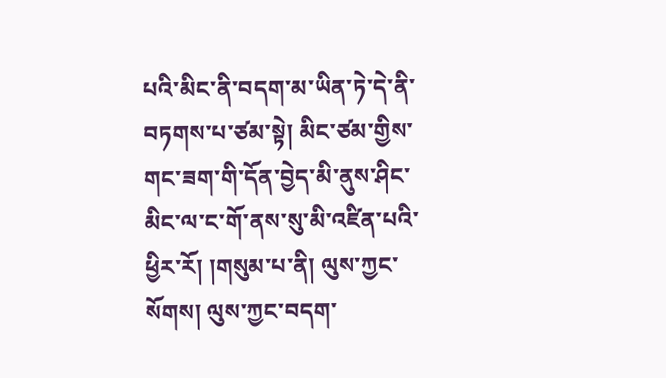པའི་མིང་ནི་བདག་མ་ཡིན་ཏེ་དེ་ནི་བཏགས་པ་ཙམ་སྟེ། མིང་ཙམ་གྱིས་གང་ཟག་གི་དོན་བྱེད་མི་ནུས་ཤིང་མིང་ལ་ང་གོ་ནས་སུ་མི་འཛིན་པའི་ཕྱིར་རོ། །གསུམ་པ་ནི། ལུས་ཀྱང་སོགས། ལུས་ཀྱང་བདག་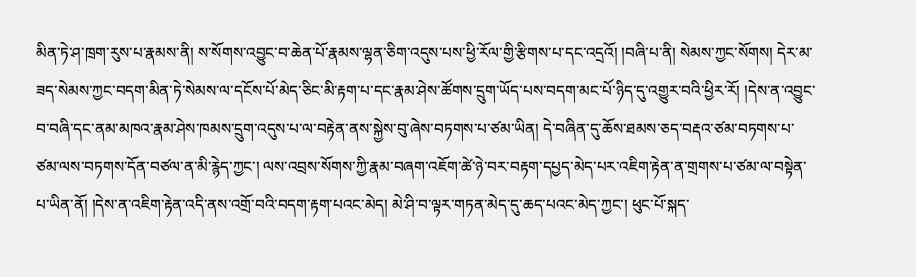མིན་ཏེ་ཤ་ཁྲག་རུས་པ་རྣམས་ནི། ས་སོགས་འབྱུང་བ་ཆེན་པོ་རྣམས་ལྷན་ཅིག་འདུས་པས་ཕྱི་རོལ་གྱི་རྩིགས་པ་དང་འདྲའོ། །བཞི་པ་ནི། སེམས་ཀྱང་སོགས། དེར་མ་ཟད་སེམས་ཀྱང་བདག་མིན་ཏེ་སེམས་ལ་དངོས་པོ་མེད་ཅིང་མི་རྟག་པ་དང་རྣམ་ཤེས་ཚོགས་དྲུག་ཡོད་པས་བདག་མང་པོ་ཉིད་དུ་འགྱུར་བའི་ཕྱིར་རོ། །དེས་ན་འབྱུང་བ་བཞི་དང་ནམ་མཁའ་རྣམ་ཤེས་ཁམས་དྲུག་འདུས་པ་ལ་བརྟེན་ནས་སྐྱེས་བུ་ཞེས་བཏགས་པ་ཙམ་ཡིན། དེ་བཞིན་དུ་ཆོས་ཐམས་ཅད་བརྡའ་ཙམ་བཏགས་པ་ཙམ་ལས་བཏགས་དོན་བཙལ་ན་མི་རྙེད་ཀྱང་། ལས་འབྲས་སོགས་ཀྱི་རྣམ་བཞག་འཇོག་ཚེ་ཉེ་བར་བརྟག་དཔྱད་མེད་པར་འཇིག་རྟེན་ན་གྲགས་པ་ཙམ་ལ་བསྟེན་པ་ཡིན་ནོ། །དེས་ན་འཇིག་རྟེན་འདི་ནས་འགྲོ་བའི་བདག་རྟག་པའང་མེད། མེ་ཤི་བ་ལྟར་གཏན་མེད་དུ་ཆད་པའང་མེད་ཀྱང་། ཕུང་པོ་སྐད་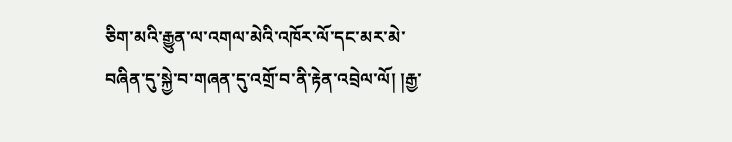ཅིག་མའི་རྒྱུན་ལ་འགལ་མེའི་འཁོར་ལོ་དང་མར་མེ་བཞིན་དུ་སྐྱེ་བ་གཞན་དུ་འགྲོ་བ་ནི་རྟེན་འབྲེལ་ལོ། །རྒྱ་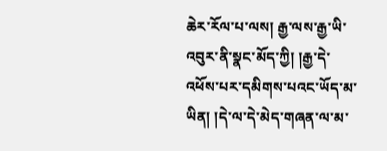ཆེར་རོལ་པ་ལས། རྒྱ་ལས་རྒྱ་ཡི་འབུར་ནི་སྣང་མོད་ཀྱི། །རྒྱ་དེ་འཕོས་པར་དམིགས་པའང་ཡོད་མ་ཡིན། །དེ་ལ་དེ་མེད་གཞན་ལ་མ་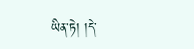ཡིན་ཏེ། །དེ་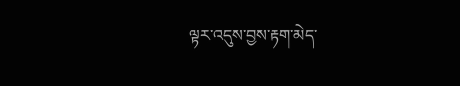ལྟར་འདུས་བྱས་རྟག་མེད་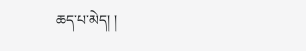ཆད་པ་མེད། །